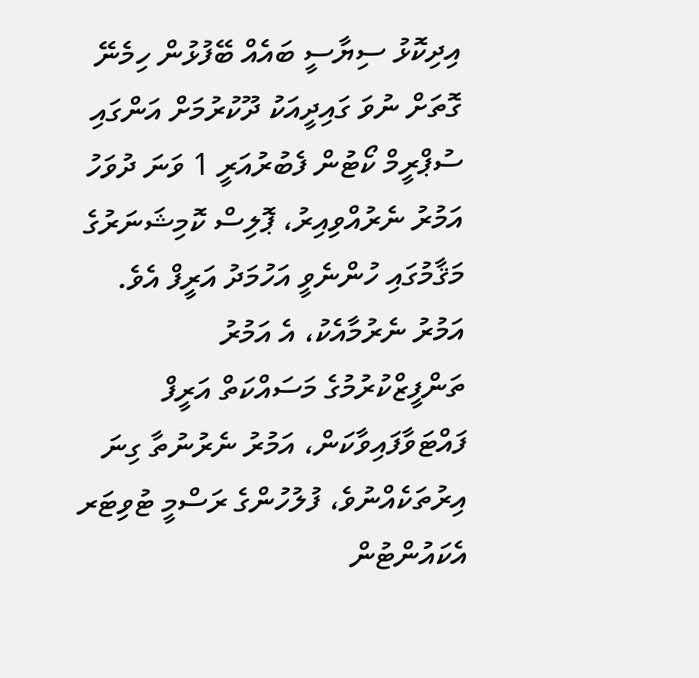އިދިކޮޅު ސިޔާސީ ބައެއް ބޭފުޅުން ހިމެނޭ ގޮތަށް ނުވަ ގައިދީއަކު ދޫކުރުމަށް އަންގައި ސުޕްރީމް ކޯޓުން ފެބުރުއަރީ 1 ވަނަ ދުވަހު އަމުރު ނެރުއްވިއިރު، ޕޮލިސް ކޮމިޝަނަރުގެ މަޤާމުގައި ހުންނެވީ އަހުމަދު އަރީފް އެވެ. އަމުރު ނެރުމާއެކު، އެ އަމުރު ތަންފީޒްކުރުމުގެ މަސައްކަތް އަރީފް ފައްޓަވާފައިވާކަން، އަމުރު ނެރުނުތާ ގިނަ އިރުތަކެއްނުވެ، ފުލުހުންގެ ރަސްމީ ޓުވިޓަރ އެކައުންޓުން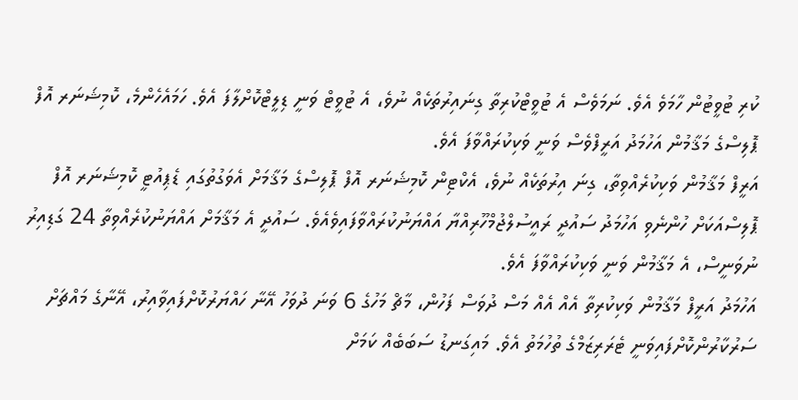ކުރި ޓުވީޓުން ހާމަވެ އެވެ. ނަމަވެސް އެ ޓުވީޓްކުރިތާ ގިނައިރުތަކެއް ނުވެ، އެ ޓުވީޓް ވަނީ ޑިލީޓްކޮށްލާފަ އެވެ. ހަމައެހެންމެ، ކޮމިޝަނަރ އޮފް ޕޮލިސްގެ މަޤާމުން އަހުމަދު އަރީފްވެސް ވަނީ ވަކިކުރައްވާފަ އެވެ.
އަރީފް މަޤާމުން ވަކިކުރެއްވިތާ، ގިނަ އިރުތަކެއް ނުވެ، އެކްޓިން ކޮމިޝަނަރ އޮފް ޕޮލިސްގެ މަޤާމަށް އެވަގުތުގައި ޑެޕިއުޓީ ކޮމިޝަނަރ އޮފް ޕޮލިސްއަކަށް ހުންނެވި އަހުމަދު ސައުދީ ރައީސުލްޖުމްހޫރިއްޔާ އައްޔަނުކުރައްވާފައިވެއެވެ. ސައުދީ އެ މަޤާމަށް އައްޔަނުކުރެއްވިތާ 24 ގަޑިއިރު ނުވަނީސް، އެ މަޤާމުން ވަނީ ވަކިކުރައްވާފަ އެވެ.
އަހުމަދު އަރީފް މަޤާމުން ވަކިކުރިތާ އެއް އެއް މަސް ދުވަސް ފަހުން، މާޗް މަހުގެ 6 ވަނަ ދުވަހު އޭނާ ހައްޔަރުކޮށްފައިވާއިރު، އޭނާގެ މައްޗަށް ސަރުކާރުންކޮށްފައިވަނީ ޓެރަރިޒަމްގެ ތުހުމަތު އެވެ. މައިގަނޑު ސަބަބެއް ކަމަށް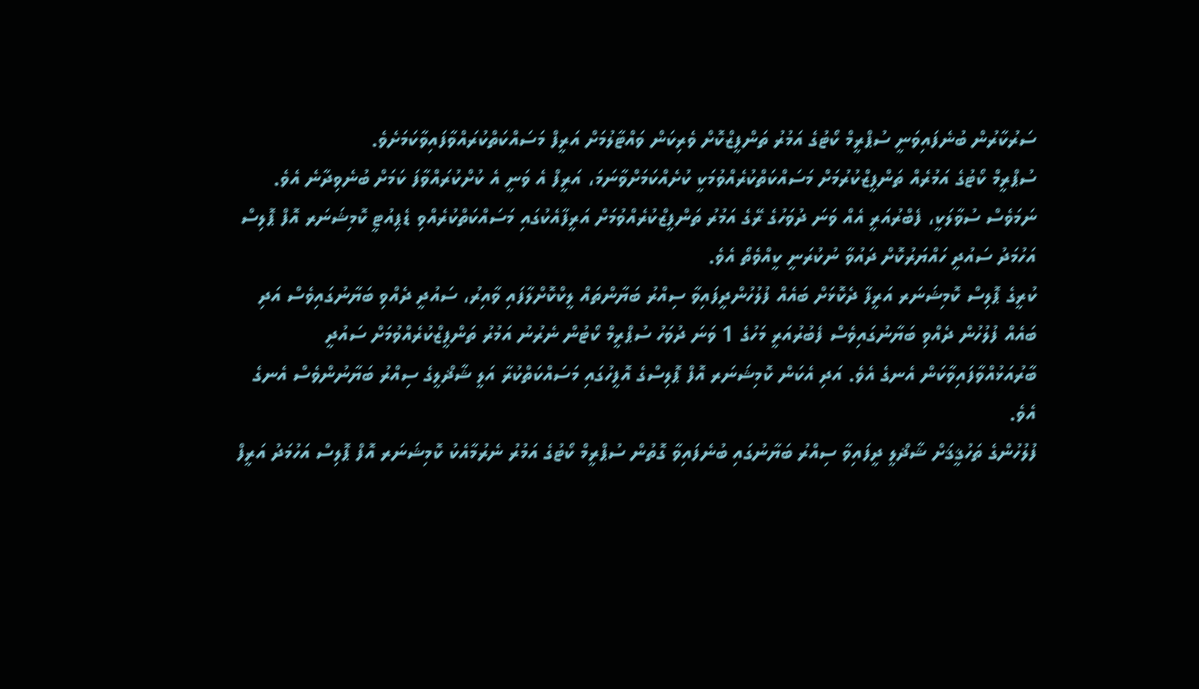ސަރުކާރުން ބުނެފައިވަނީ ސުޕްރީމް ކޯޓުގެ އަމުރު ތަންފީޒްކޮށް ވެރިކަން ވައްޓާލުމަށް އަރީފް މަސައްކަތްކުރައްވާފައިވާކަމަށެވެ.
ސުޕްރީމް ކޯޓުގެ އަމުރެއް ތަންފީޒްކުރުމަށް މަސައްކަތްކުރެއްވުމަކީ ކުށެއްކަމަށްވާނަމަ، އަރީފް އެ ވަނީ އެ ކުށްކުރައްވާފަ ކަމަށް ބުނެވިދާނެ އެވެ. ނަމަވެސް ސުވާލަކީ، ފެބްރުއަރީ އެއް ވަނަ ދުވަހުގެ ރޭގެ އަމުރު ތަންފީޒްކުރެއްވުމަށް އަރީފާއެކުގައި މަސައްކަތްކުރެއްވި ޑެޕިއުޓީ ކޮމިޝަނަރ އޮފް ޕޮލިސް އަހުމަދު ސައުދީ ހައްޔަރުކޮށް ދައުވާ ނުކުރަނީ ކީއްވެތޯ އެވެ.
ކުރީގެ ޕޮލިސް ކޮމިޝަނަރ އަރީފާ ދެކޮޅަށް ބައެއް ފުލުހުންދީފައިވާ ސިއްރު ބަޔާންތައް ލީކްކޮށްލާފައި ވާއިރު، ސައުދީ ދެއްވި ބަޔާނުގައިވެސް އަދި ބައެއް ފުލުހުން ދެއްވި ބަޔާނުގައިވެސް ފެބުރުއަރީ މަހުގެ 1 ވަނަ ދުވަހު ސުޕްރީމް ކޯޓުން ނެރުނު އަމުރު ތަންފީޒްކުރެއްވުމަށް ސައުދީ ބާރުއަޅުއްވާފައިވާކަން އެނގެ އެވެ. އަދި އެކަން ކޮމިޝަނަރ އޮފް ޕޮލިސްގެ އޮފީހުގައި މަސައްކަތްކުރާ އަލީ ޝާޛްލީގެ ސިއްރު ބަޔާނުންވެސް އެނގެ އެވެ.
ފުލުހުންގެ ތަހުޤީޤަށް ޝާޛްލީ ދީފައިވާ ސިއްރު ބަޔާނުގައި ބުނެފައިވާ ގޮތުން ސުޕްރީމް ކޯޓުގެ އަމުރު ނެރުމާއެކު ކޮމިޝަނަރ އޮފް ޕޮލިސް އަހުމަދު އަރީފް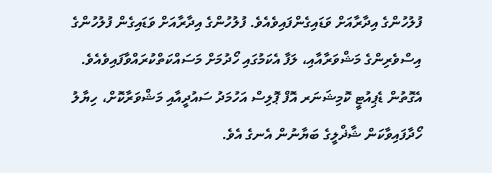ފުލުހުންގެ އިދާރާއަށް ވަޑައިގެންފައިވެއެވެ. ފުލުހުންގެ އިދާރާއަށް ވަޑައިގެން ފުލުހުންގެ އިސްވެރިންގެ މަޝްވަރާއާއި، ލަފާ އެކަމުގައި ހޯދުމަށް މަސައްކަތްކުރައްވާފައިވެއެވެ. އެގޮތުން ޑެޕިއުޓީ ކޮމިޝަނަރ އޮފް ޕޮލިސް އަހުމަދު ސައުދީއާއި މަޝްވަރާކޮށް، ހިޔާލު ހޯދާފައިވާކަން ޝާޛްލީގެ ބަޔާނުން އެނގެ އެވެ.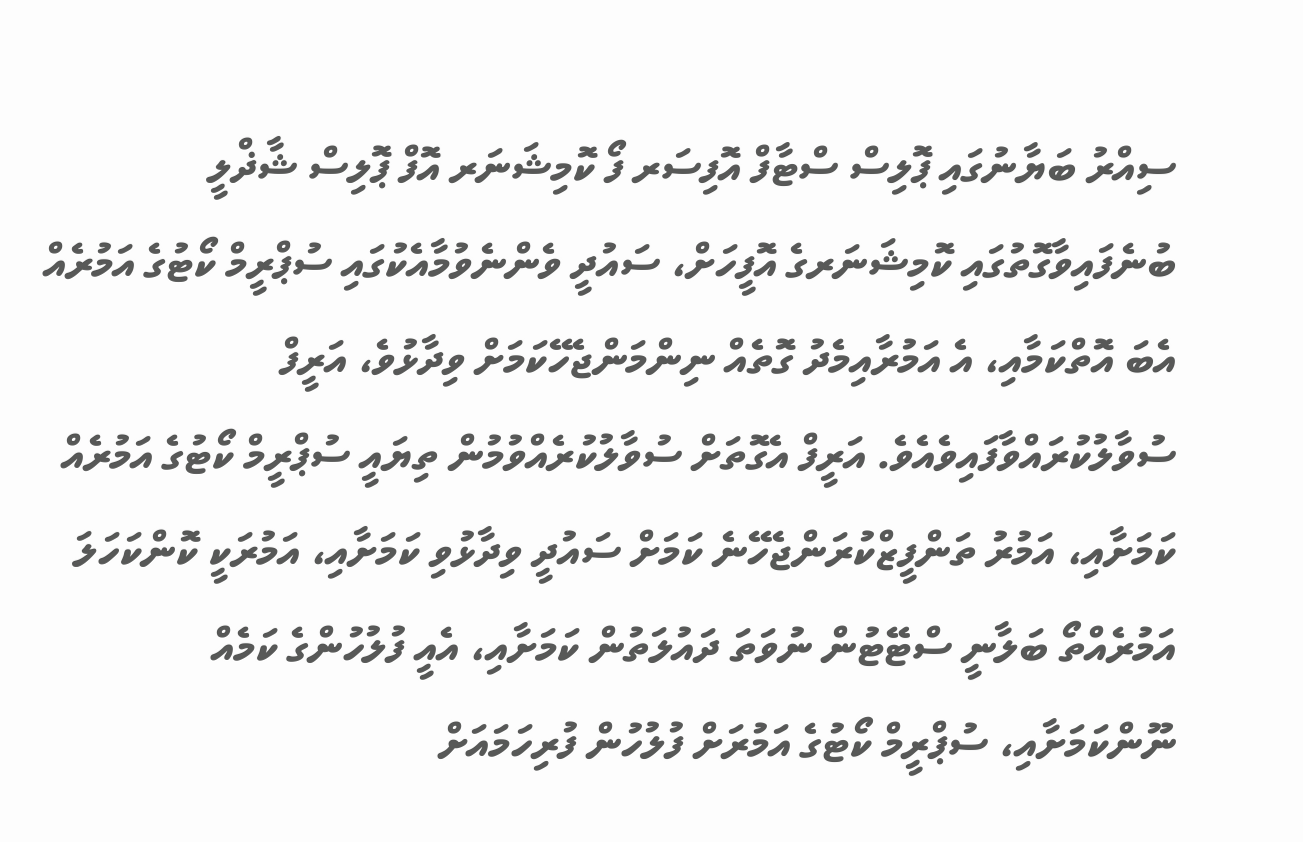ސިއްރު ބަޔާނުގައި ޕޮލިސް ސްޓާފް އޮފިސަރ ފޯ ކޮމިޝަނަރ އޮފް ޕޮލިސް ޝާޛްލީ ބުނެފައިވާގޮތުގައި ކޮމިޝަނަރގެ އޮފީހަށް، ސައުދީ ވެންނެވުމާއެކުގައި ސުޕްރީމް ކޯޓުގެ އަމުރެއް އެބަ އޮތްކަމާއި، އެ އަމުރާއިމެދު ގޮތެއް ނިންމަންޖެހޭކަމަށް ވިދާޅުވެ، އަރީފް ސުވާލުކުރައްވާފައިވެއެވެ. އަރީފް އެގޮތަށް ސުވާލުކުރެއްވުމުން ތިޔައީ ސުޕްރީމް ކޯޓުގެ އަމުރެއް ކަމަށާއި، އަމުރު ތަންފީޒްކުރަންޖެހޭނެ ކަމަށް ސައުދީ ވިދާޅުވި ކަމަށާއި، އަމުރަކީ ކޮންކަހަލަ އަމުރެއްތޯ ބަލާނީ ސްޓޭޓުން ނުވަތަ ދައުލަތުން ކަމަށާއި، އެއީ ފުލުހުންގެ ކަމެއް ނޫންކަމަށާއި، ސުޕްރީމް ކޯޓުގެ އަމުރަށް ފުލުހުން ފުރިހަމައަށް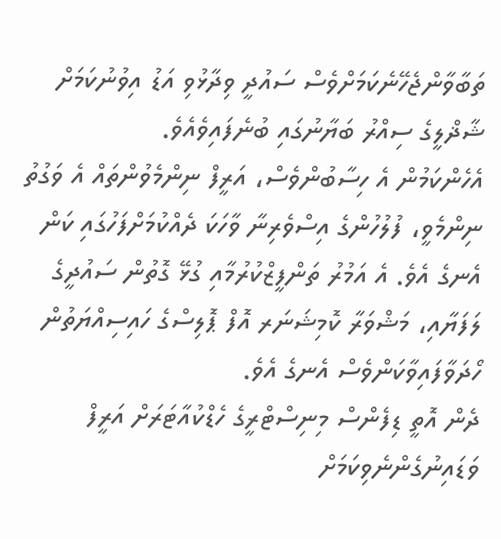ތަބާވާންޖެހޭނެކަމަށްވެސް ސައުދީ ވިދާޅުވި އަޑު އިވުނުކަމަށް ޝާޛްލީގެ ސިއްރު ބަޔާނުގައި ބުނެފައިވެއެވެ.
އެހެންކަމުން އެ ހިސާބުންވެސް، އަރީފް ނިންމެވުންތައް އެ ވަގުތު ނިންމެވީ، ފުލުހުންގެ އިސްވެރިނާ ވާހަކަ ދެއްކުމަށްފަހުގައި ކަން އެނގެ އެވެ. އެ އަމުރު ތަންފީޒްކުރުމާއި ގުޅޭ ގޮތުން ސައުދީގެ ލަފަޔާއި، މަޝްވަރާ ކޮމިޝަނަރ އޮފް ޕޮލިސްގެ ހައިސިއްޔަތުން ހޯދަވާފައިވާކަންވެސް އެނގެ އެވެ.
ދެން އޮތީ ޑިފެންސް މިނިސްޓްރީގެ ހެޑްކުއާޓަރަށް އަރީފް ވަޑައިނުގެންނެވިކަމަށް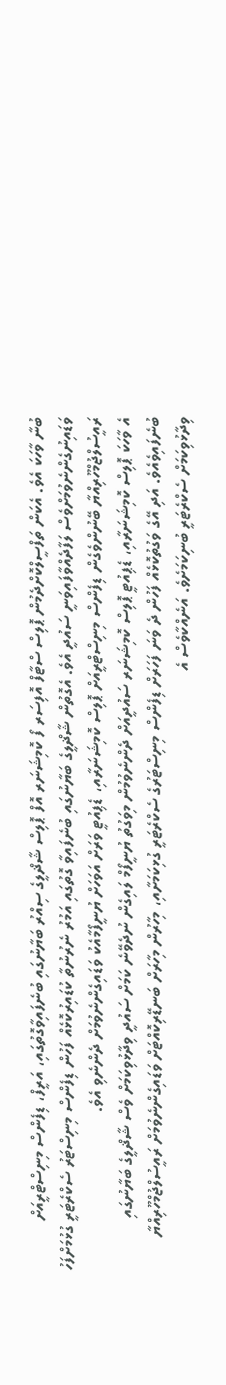ބުނާ ވާހަކަ އެވެ. އެކަން ތަފްސީލްކޮށްދެމުން ޕޮލިސް ސްޓާފް އޮފިސަރ ފޯ ކޮމިޝަނަރ އޮފް ޕޮލިސް ޝާޛްލީގެ ސިއްރު ބަޔާނުގައި ބުނެފައިވާގޮތުގައި، އަރީފް، ޑިފެންސް މިނިސްޓްރީއަށް ވަޑައިނުގެންނެވުމަށްވެސް ލަފާދެއްވާފައިވަނީ ސައުދީ އެވެ. އެގޮތުން ޝާޛްލީގެ ބަޔާނުގައި ބުނެފައިވާ ގޮތުގައި އަމުރު ނެރުނުތާ ކުޑައިރުކޮޅެއް ފަހުން ޑިފެންސް މިނިސްޓަރު ސެކްރެޓަރީ ގުޅުމަށްފަހު ރައީސުލްޖުމްހޫރިއްޔާ ބޭނުންވެގެން ޑިފެންސް މިނިސްޓްރީއަށް ޕޮލިސް ކޮމިޝަނަރާއި، ޑެޕިއުޓީ ވަރަށް އަވަހަށް ޔުނީފޯމާއެކު ވަޑައިގެންނެވުމަށް ދެންނެވި އެވެ.
އެ ވާހަކަ ޕޮލިސް ކޮމިޝަނަރާއި، ޑެޕިއުޓީ ޕޮލިސް ކޮމިޝަނަރ ސައުދީއަށް ދެންނެވުމުން މިވަގުތު ޔުނީފޯމް ލައިގެން ނުދެވޭނެ ކަމަށް ސައުދީ ވިދާޅުވިކަމަށް ވެސް ޝާޛްލީގެ ބަޔާނުގައި ބުނެފައިވެއެވެ. އަދި އޭގެ ވަގުތުކޮޅެއް ފަހުން ދެ ވަނަ ފަހަރަށް ޑިފެންސް މިނިސްޓަރުގެ ސެކްރެޓަރީ ގުޅިކަމަށާއި، މިހާރުން މިހާރަށް ބަނޑޭރިކޮއްޓަށް ވަޑައިގެންނެވުމަށް ރައީސުލްޖުމްހޫރިއްޔާ ވިދާޅުވިކަމަށް ސެކްރެޓަރީ ބުނިކަމަށެވެ. އަނެއްކާވެސް އެ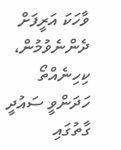ވާހަކަ އަރީފަށް ދެންނެވުމުން، ކިހިނެއްތޯ ހަދަންވީ ސައުދީ ގާތުގައި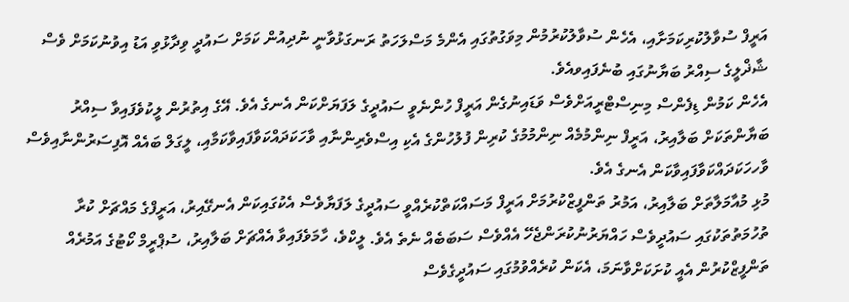އަރީފް ސުވާލުކުރިކަމަށާއި، އެހެން ސުވާލުކުރުމުން މިވަގުތުގައި އެންމެ މަސްލަހަތު ރަނގަޅުވާނީ ނުދިއުން ކަމަށް ސައުދީ ވިދާޅުވި އަޑު އިވުނުކަމަށް ވެސް ޝާޛްލީގެ ސިއްރު ބަޔާނުގައި ބުނެފައިވއެވެ.
އެހެން ކަމުން ޑިފެންސް މިނިސްޓްރީއަށްވެސް ވަޑައިނުގެން އަރީފް ހުންނެވީ ސައުދީގެ ލަފަޔަށްކަން އެނގެ އެވެ. އޭގެ އިތުރުން ލީކުވެފައިވާ ސިއްރު ބަޔާންތަކަށް ބަލާއިރު، އަރީފް ނިންމުމެއް ނިންމުމުގެ ކުރިން ފުލުހުންގެ އެކި އިސްވެރިންނާއި ވާހަކަދައްކަވާފައިވާކަމާއި، ލީގަލް ބައެއް އޮފިސަރުންނާއިވެސް ވާހހަކަދައްކަވާފައިވާކަން އެނގެ އެވެ.
މުޅި މުއާމަލާތަށް ބަލާއިރު، އަމުރު ތަންފީޒްކުރުމަށް އަރީފް މަސައްކަތްކުރެއްވީ ސައުދީގެ ލަފަޔާވެސް އެކުގައިކަން އެނގޭއިރު، އަރީފްގެ މައްޗަށް ކުރާ ތުހުމަތުތަކުގައި ސައުދީވެސް ހައްޔަރުނުކުރަންޖެހޭ އެއްވެސް ސަބަބެއް ނެތެ އެވެ. ލީކްވެ، ހާމަވެފައިވާ އެއްޗަށް ބަލާއިރު، ސުޕްރީމް ކޯޓުގެ އަމުރެއް ތަންފީޒްކުރުން އެއީ ކުށަކަށްވާނަމަ، އެކަން ކުރެއްވުމުގައި ސައުދީގެވެސް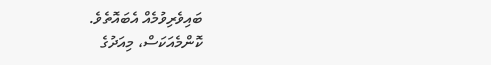ބައިވެރިވުމެއް އެބައޮތެވެ.
ކޮންމެއަކަސް، މިއަދުގެ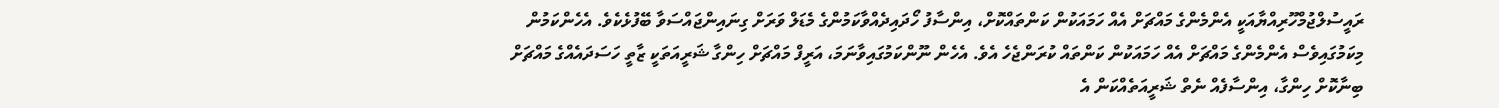ރައީސުލްޖުމްހޫރިއްޔާއަކީ އެންމެންގެ މައްޗަށް އެއް ހަމައަކުން ކަންތައްކޮށް، އިންސާފު ހޯދައިދެއްވާކަމުންގެ މެޑަލް ވަރަށް ގިނައިންޖައްސަވާ ބޭފުޅެކެވެ. އެހެންކަމުން މިކަމުގައިވެސް އެންމެންގެ މައްޗަށް އެއް ހަމައަކުން ކަންތައް ކުރަންޖެހެ އެވެ. އެހެން ނޫންކަމުގައިވާނަމަ، އަރީފް މައްޗަށް ހިންގާ ޝަރީއަތަކީ ޒާތީ ހަސަދައެއްގެ މައްޗަށް ބިނާކޮށް ހިންގާ، އިންސާފެއް ނެތް ޝަރީއަތެއްކަން އެ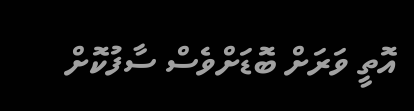އޮތީ ވަރަށް ބޮޑަށްވެސް ސާފުކޮށް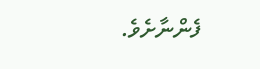ފެންނާށެވެ.